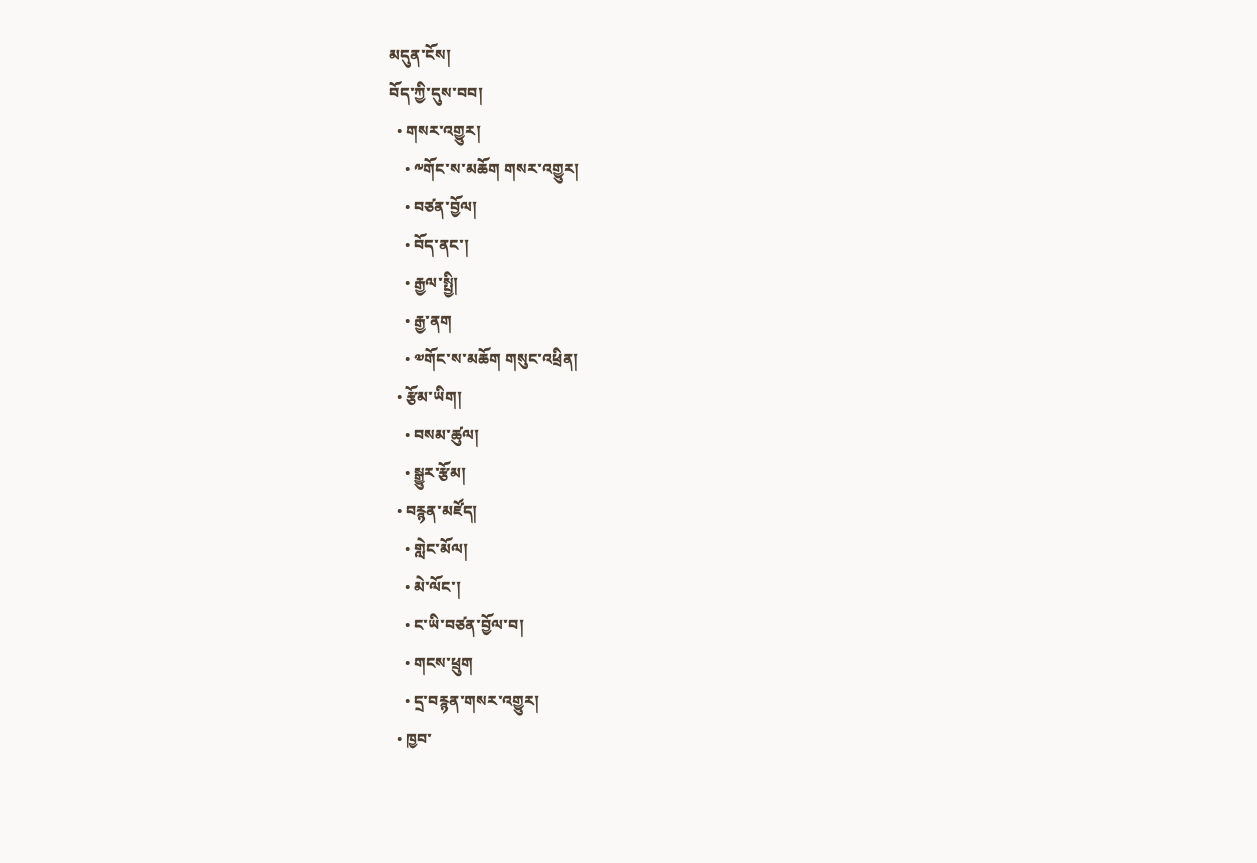མདུན་ངོས།
བོད་ཀྱི་དུས་བབ།
  • གསར་འགྱུར།
    • ༸གོང་ས་མཆོག གསར་འགྱུར།
    • བཙན་བྱོལ།
    • བོད་ནང་།
    • རྒྱལ་སྤྱི།
    • རྒྱ་ནག
    • ༧གོང་ས་མཆོག གསུང་འཕྲིན།
  • རྩོམ་ཡིག།
    • བསམ་ཚུལ།
    • སྒྱུར་རྩོམ།
  • བརྙན་མཛོད།
    • གླེང་མོལ།
    • མེ་ལོང་།
    • ང་ཡི་བཙན་བྱོལ་བ།
    • གངས་ཕྲུག
    • དྲ་བརྙན་གསར་འགྱུར།
  • ཁྱབ་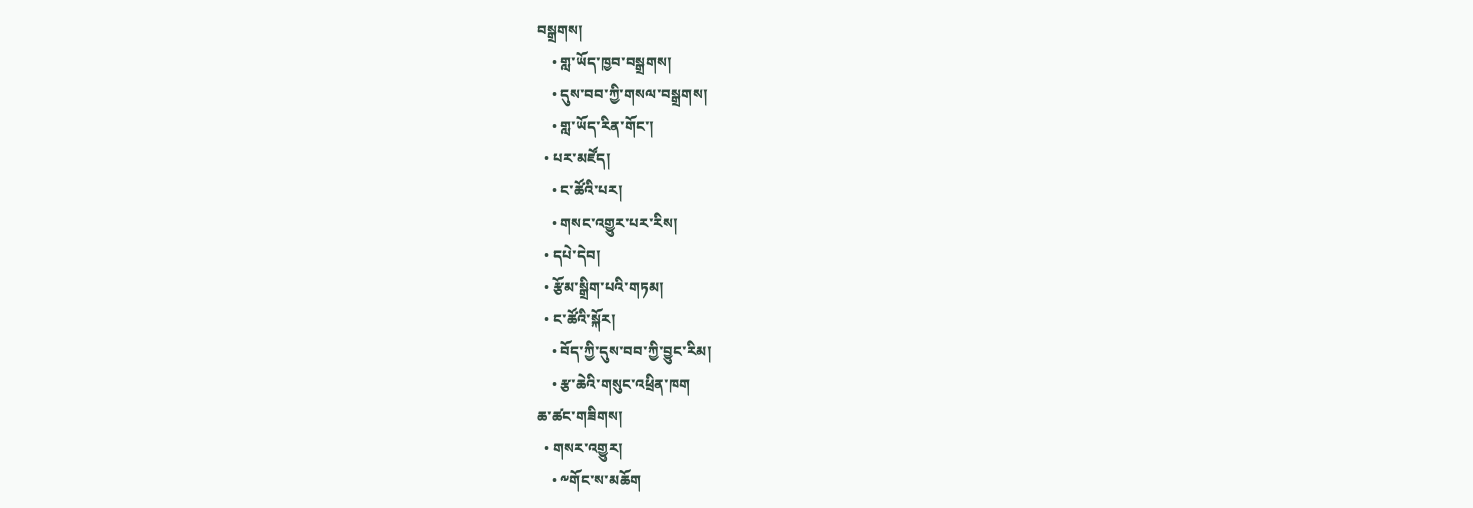བསྒྲགས།
    • གླ་ཡོད་ཁྱབ་བསྒྲགས།
    • དུས་བབ་ཀྱི་གསལ་བསྒྲགས།
    • གླ་ཡོད་རིན་གོང་།
  • པར་མཛོད།
    • ང་ཚོའི་པར།
    • གསང་འགྱུར་པར་རིས།
  • དཔེ་དེབ།
  • རྩོམ་སྒྲིག་པའི་གཏམ།
  • ང་ཚོའི་སྐོར།
    • བོད་ཀྱི་དུས་བབ་ཀྱི་བྱུང་རིམ།
    • རྩ་ཆེའི་གསུང་འཕྲིན་ཁག
ཆ་ཚང་གཟིགས།
  • གསར་འགྱུར།
    • ༸གོང་ས་མཆོག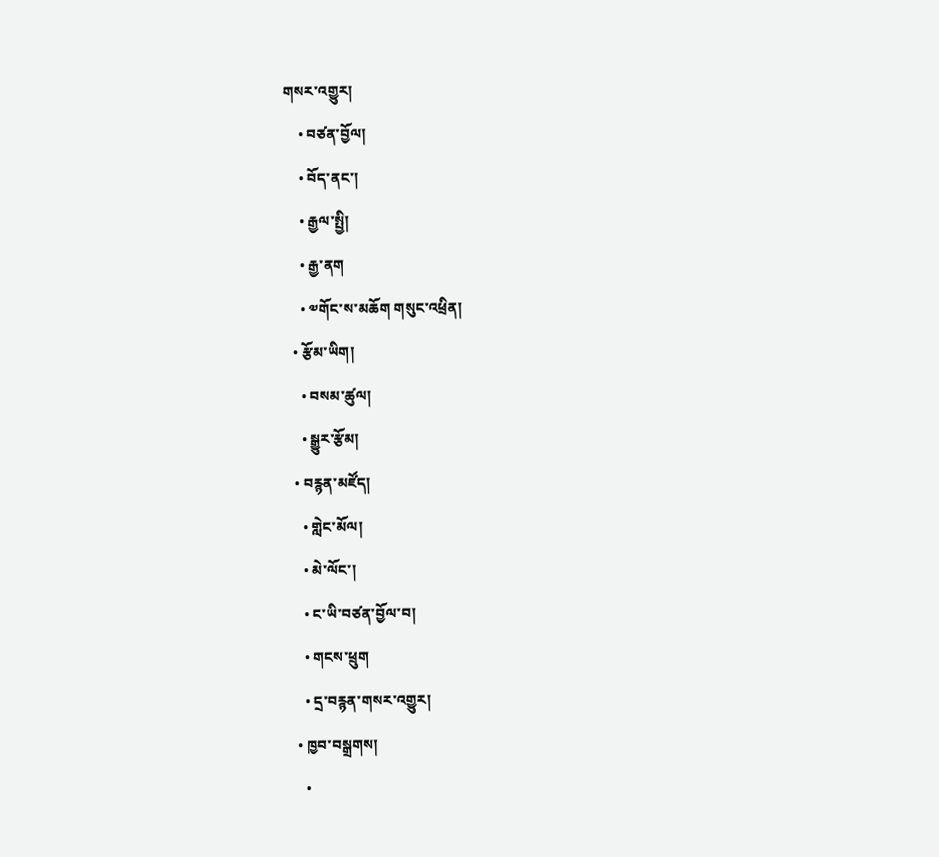གསར་འགྱུར།
    • བཙན་བྱོལ།
    • བོད་ནང་།
    • རྒྱལ་སྤྱི།
    • རྒྱ་ནག
    • ༧གོང་ས་མཆོག གསུང་འཕྲིན།
  • རྩོམ་ཡིག།
    • བསམ་ཚུལ།
    • སྒྱུར་རྩོམ།
  • བརྙན་མཛོད།
    • གླེང་མོལ།
    • མེ་ལོང་།
    • ང་ཡི་བཙན་བྱོལ་བ།
    • གངས་ཕྲུག
    • དྲ་བརྙན་གསར་འགྱུར།
  • ཁྱབ་བསྒྲགས།
    •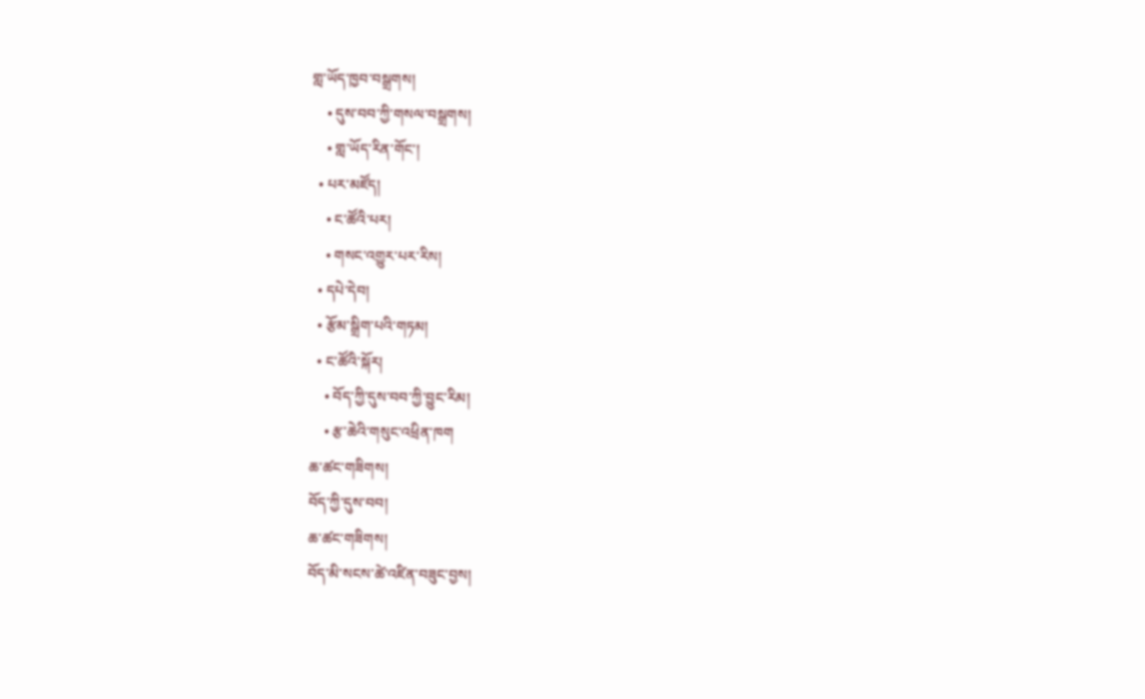གླ་ཡོད་ཁྱབ་བསྒྲགས།
    • དུས་བབ་ཀྱི་གསལ་བསྒྲགས།
    • གླ་ཡོད་རིན་གོང་།
  • པར་མཛོད།
    • ང་ཚོའི་པར།
    • གསང་འགྱུར་པར་རིས།
  • དཔེ་དེབ།
  • རྩོམ་སྒྲིག་པའི་གཏམ།
  • ང་ཚོའི་སྐོར།
    • བོད་ཀྱི་དུས་བབ་ཀྱི་བྱུང་རིམ།
    • རྩ་ཆེའི་གསུང་འཕྲིན་ཁག
ཆ་ཚང་གཟིགས།
བོད་ཀྱི་དུས་བབ།
ཆ་ཚང་གཟིགས།
བོད་མི་སངས་ཚེ་འཛིན་བཟུང་བྱས།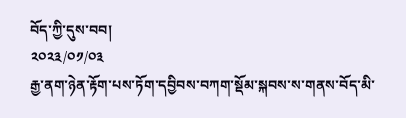བོད་ཀྱི་དུས་བབ།
༢༠༢༣/༠༡/༠༣
རྒྱ་ནག་ཉེན་རྟོག་པས་ཏོག་དབྱིབས་བཀག་སྡོམ་སྐབས་ས་གནས་བོད་མི་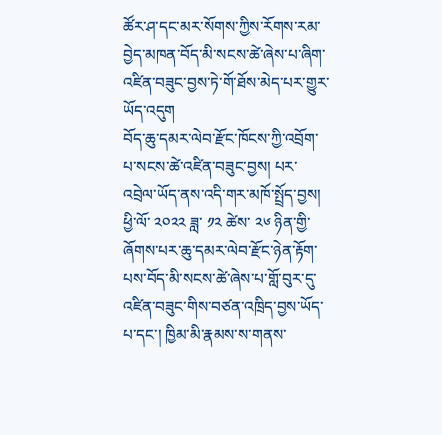ཚོར་ཤ་དང་མར་སོགས་ཀྱིས་རོགས་རམ་བྱེད་མཁན་བོད་མི་སངས་ཚེ་ཞེས་པ་ཞིག་འཛིན་བཟུང་བྱས་ཏེ་གོ་ཐོས་མེད་པར་གྱུར་ཡོད་འདུག
བོད་ཆུ་དམར་ལེབ་རྫོང་ཁོངས་ཀྱི་འབྲོག་པ་སངས་ཚེ་འཛིན་བཟུང་བྱས། པར་འབྲེལ་ཡོད་ནས་འདི་གར་མཁོ་སྤྲོད་བྱས།
ཕྱི་ལོ་ ༢༠༢༢ ཟླ་ ༡༢ ཚེས་ ༢༦ ཉིན་གྱི་ཞོགས་པར་ཆུ་དམར་ལེབ་རྫོང་ཉེན་རྟོག་པས་བོད་མི་སངས་ཚེ་ཞེས་པ་གློ་བུར་དུ་འཛིན་བཟུང་གིས་བཙན་འཁྲིད་བྱས་ཡོད་པ་དང་། ཁྱིམ་མི་རྣམས་ས་གནས་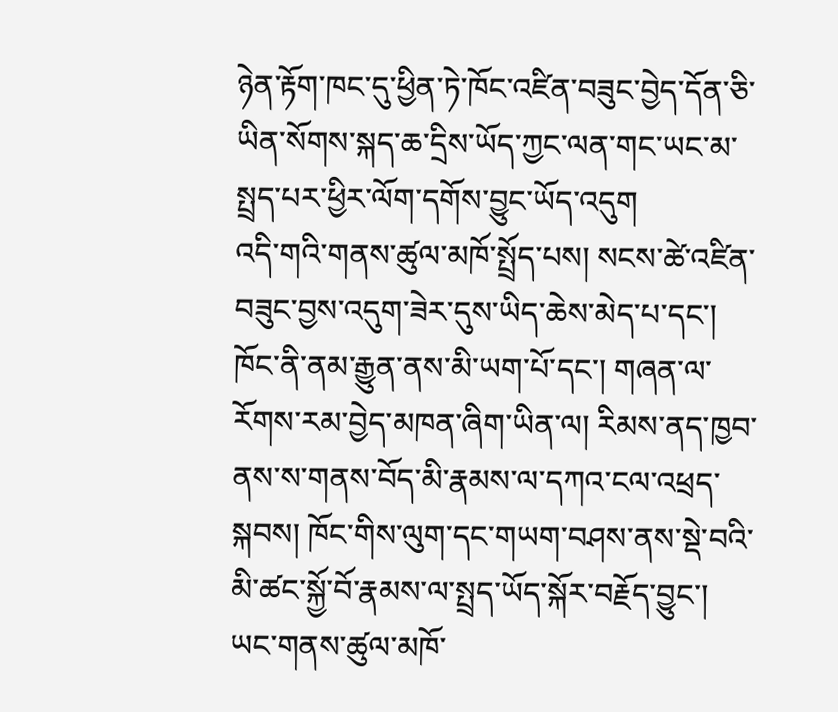ཉེན་རྟོག་ཁང་དུ་ཕྱིན་ཏེ་ཁོང་འཛིན་བཟུང་བྱེད་དོན་ཅི་ཡིན་སོགས་སྐད་ཆ་དྲིས་ཡོད་ཀྱང་ལན་གང་ཡང་མ་སྤྲད་པར་ཕྱིར་ལོག་དགོས་བྱུང་ཡོད་འདུག
འདི་གའི་གནས་ཚུལ་མཁོ་སྤྲོད་པས། སངས་ཚེ་འཛིན་བཟུང་བྱས་འདུག་ཟེར་དུས་ཡིད་ཆེས་མེད་པ་དང་། ཁོང་ནི་ནམ་རྒྱུན་ནས་མི་ཡག་པོ་དང་། གཞན་ལ་རོགས་རམ་བྱེད་མཁན་ཞིག་ཡིན་ལ། རིམས་ནད་ཁྱབ་ནས་ས་གནས་བོད་མི་རྣམས་ལ་དཀའ་ངལ་འཕྲད་སྐབས། ཁོང་གིས་ལུག་དང་གཡག་བཤས་ནས་སྡེ་བའི་མི་ཚང་སྐྱོ་བོ་རྣམས་ལ་སྤྲད་ཡོད་སྐོར་བརྗོད་བྱུང་།
ཡང་གནས་ཚུལ་མཁོ་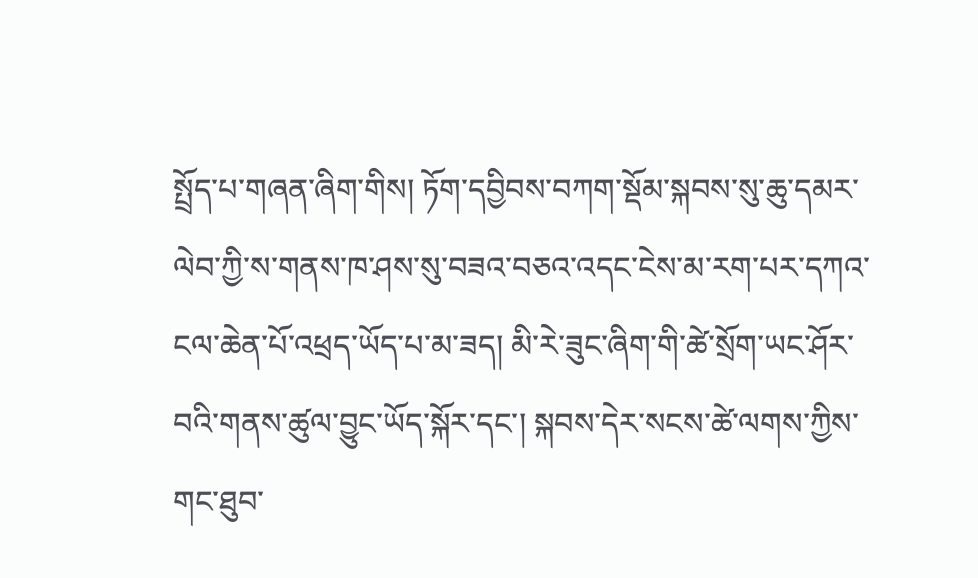སྤྲོད་པ་གཞན་ཞིག་གིས། ཏོག་དབྱིབས་བཀག་སྡོམ་སྐབས་སུ་ཆུ་དམར་ལེབ་ཀྱི་ས་གནས་ཁ་ཤས་སུ་བཟའ་བཅའ་འདང་ངེས་མ་རག་པར་དཀའ་ངལ་ཆེན་པོ་འཕྲད་ཡོད་པ་མ་ཟད། མི་རེ་ཟུང་ཞིག་གི་ཚེ་སྲོག་ཡང་ཤོར་བའི་གནས་ཚུལ་བྱུང་ཡོད་སྐོར་དང་། སྐབས་དེར་སངས་ཚེ་ལགས་ཀྱིས་གང་ཐུབ་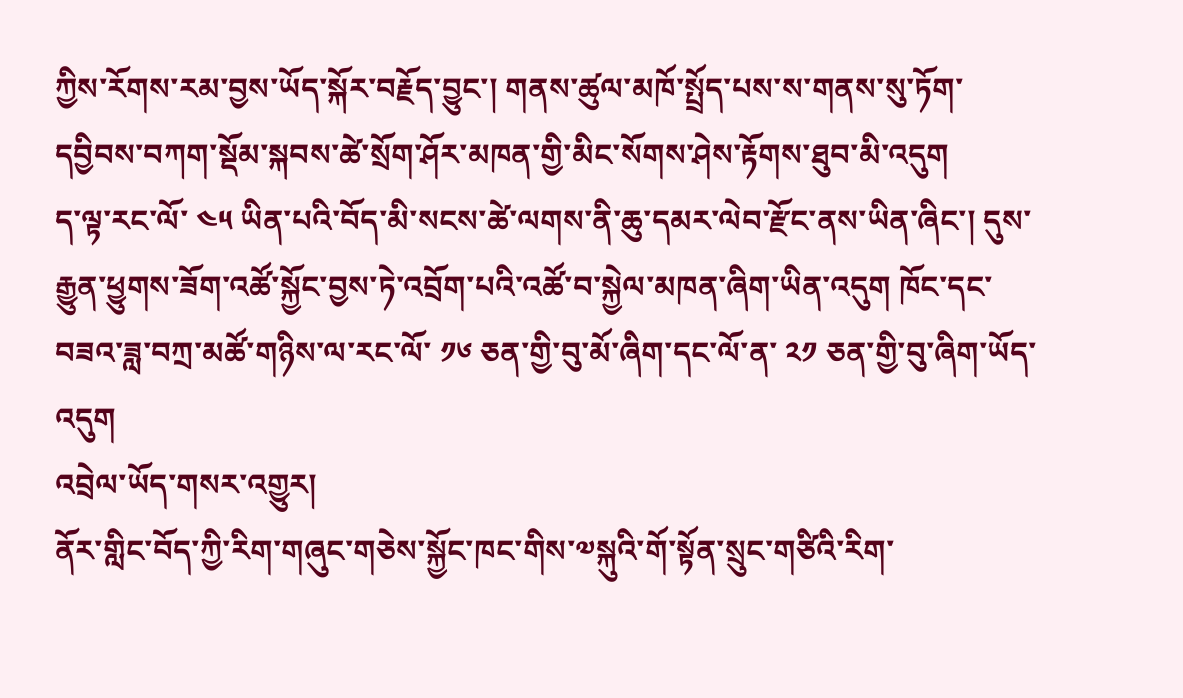ཀྱིས་རོགས་རམ་བྱས་ཡོད་སྐོར་བརྗོད་བྱུང་། གནས་ཚུལ་མཁོ་སྤྲོད་པས་ས་གནས་སུ་ཏོག་དབྱིབས་བཀག་སྡོམ་སྐབས་ཚེ་སྲོག་ཤོར་མཁན་གྱི་མིང་སོགས་ཤེས་རྟོགས་ཐུབ་མི་འདུག
ད་ལྟ་རང་ལོ་ ༤༥ ཡིན་པའི་བོད་མི་སངས་ཚེ་ལགས་ནི་ཆུ་དམར་ལེབ་རྫོང་ནས་ཡིན་ཞིང་། དུས་རྒྱུན་ཕྱུགས་ཟོག་འཚོ་སྐྱོང་བྱས་ཏེ་འབྲོག་པའི་འཚོ་བ་སྐྱེལ་མཁན་ཞིག་ཡིན་འདུག ཁོང་དང་བཟའ་ཟླ་བཀྲ་མཚོ་གཉིས་ལ་རང་ལོ་ ༡༦ ཅན་གྱི་བུ་མོ་ཞིག་དང་ལོ་ན་ ༢༡ ཅན་གྱི་བུ་ཞིག་ཡོད་འདུག
འབྲེལ་ཡོད་གསར་འགྱུར།
ནོར་གླིང་བོད་ཀྱི་རིག་གཞུང་གཅེས་སྐྱོང་ཁང་གིས་༧སྐུའི་གོ་སྟོན་སྲུང་གཙིའི་རིག་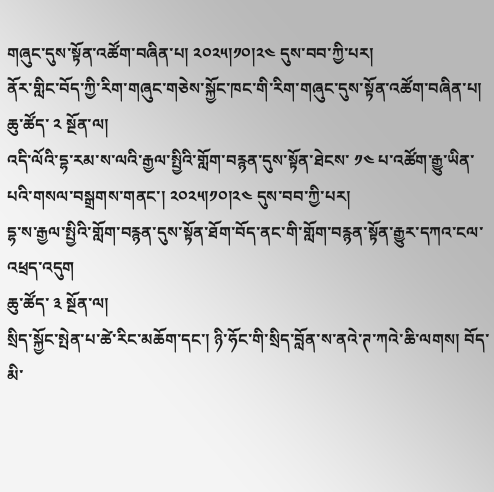གཞུང་དུས་སྟོན་འཚོག་བཞིན་པ། ༢༠༢༥།༡༠།༢༤ དུས་བབ་ཀྱི་པར།
ནོར་གླིང་བོད་ཀྱི་རིག་གཞུང་གཅེས་སྐྱོང་ཁང་གི་རིག་གཞུང་དུས་སྟོན་འཚོག་བཞིན་པ།
ཆུ་ཚོད་ ༢ སྔོན་ལ།
འདི་ལོའི་དྷ་རམ་ས་ལའི་རྒྱལ་སྤྱིའི་གློག་བརྙན་དུས་སྟོན་ཐེངས་ ༡༤ པ་འཚོག་རྒྱུ་ཡིན་པའི་གསལ་བསྒྲགས་གནང་། ༢༠༢༥།༡༠།༢༤ དུས་བབ་ཀྱི་པར།
དྷ་ས་རྒྱལ་སྤྱིའི་གློག་བརྙན་དུས་སྟོན་ཐོག་བོད་ནང་གི་གློག་བརྙན་སྟོན་རྒྱུར་དཀའ་ངལ་འཕྲད་འདུག
ཆུ་ཚོད་ ༣ སྔོན་ལ།
སྲིད་སྐྱོང་སྤེན་པ་ཚེ་རིང་མཆོག་དང་། ཉི་ཧོང་གི་སྲིད་བློན་ས་ནའེ་ཊ་ཀའེ་ཆི་ལགས། བོད་མི་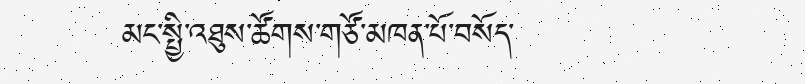མང་སྤྱི་འཐུས་ཚོགས་གཙོ་མཁན་པོ་བསོད་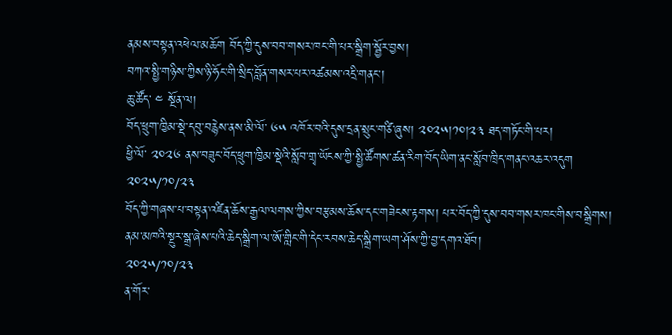ནམས་བསྟན་འཕེལ་མཆོག བོད་ཀྱི་དུས་བབ་གསར་ཁང་གི་པར་སྒྲིག་སྦྱོར་བྱས།
བཀའ་སྤྱི་གཉིས་ཀྱིས་ཉི་ཧོང་གི་སྲིད་བློན་གསར་པར་འཚམས་འདྲི་གནང་།
ཆུ་ཚོད་ ༤ སྔོན་ལ།
བོད་ཕྲུག་ཁྱིམ་སྡེ་དབུ་བརྙེས་ནས་མི་ལོ་ ༦༥ འཁོར་བའི་དུས་དྲན་སྲུང་གཙི་ཞུས། ༢༠༢༥།༡༠།༢༣ ཐད་གཏོང་གི་པར།
ཕྱི་ལོ་ ༢༠༢༦ ནས་བཟུང་བོད་ཕྲུག་ཁྱིམ་སྡེའི་སློབ་གྲྭ་ཡོངས་ཀྱི་སྤྱི་ཚོགས་ཚན་རིག་བོད་ཡིག་ནང་སློབ་ཁྲིད་གནང་འཆར་འདུག
༢༠༢༥/༡༠/༢༣
བོད་ཀྱི་གཞས་པ་བསྟན་འཛིན་ཆོས་རྒྱལ་ལགས་ཀྱིས་བརྩམས་ཆོས་དང་གཟེངས་རྟགས། པར་བོད་ཀྱི་དུས་བབ་གསར་ཁང་གིས་བསྒྲིགས།
ནམ་མཁའི་སྔུར་སྒྲ་ཞེས་པའི་ཆེད་སྒྲིག་ལ་ཨོ་གླིང་གི་དེང་རབས་ཆེད་སྒྲིག་ཡག་ཤོས་ཀྱི་བྱ་དགའ་ཐོབ།
༢༠༢༥/༡༠/༢༣
ན་གོར་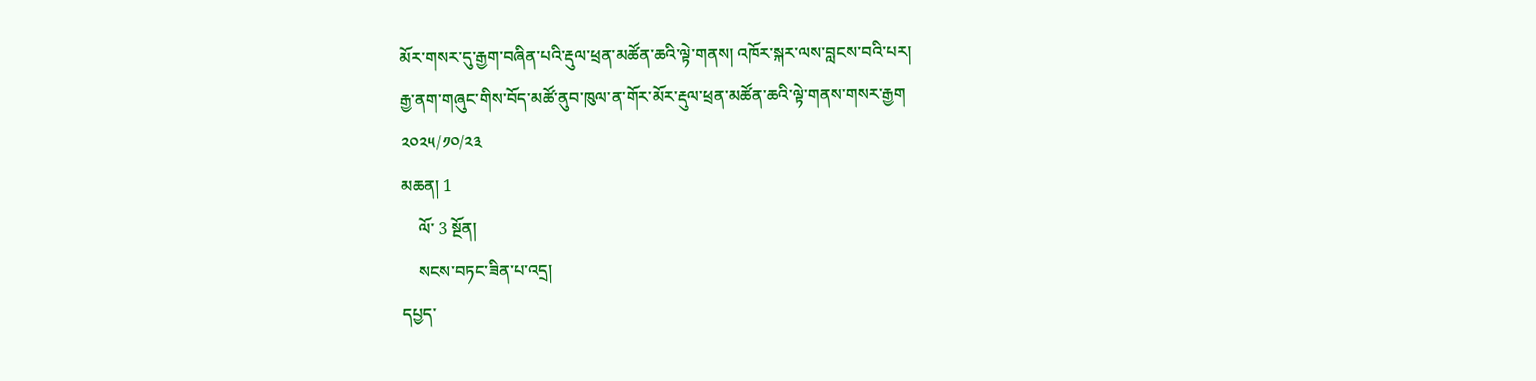མོར་གསར་དུ་རྒྱག་བཞིན་པའི་རྡུལ་ཕྲན་མཚོན་ཆའི་ལྟེ་གནས། འཁོར་སྐར་ལས་བླངས་བའི་པར།
རྒྱ་ནག་གཞུང་གིས་བོད་མཚོ་ནུབ་ཁུལ་ན་གོར་མོར་རྡུལ་ཕྲན་མཚོན་ཆའི་ལྟེ་གནས་གསར་རྒྱག
༢༠༢༥/༡༠/༢༣
མཆན། 1
    ལོ་ 3 སྔོན།
    སངས་བཏང་ཟིན་པ་འདྲ།
དཔྱད་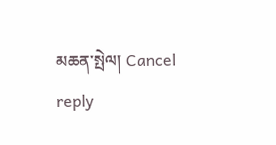མཆན་སྤེལ། Cancel reply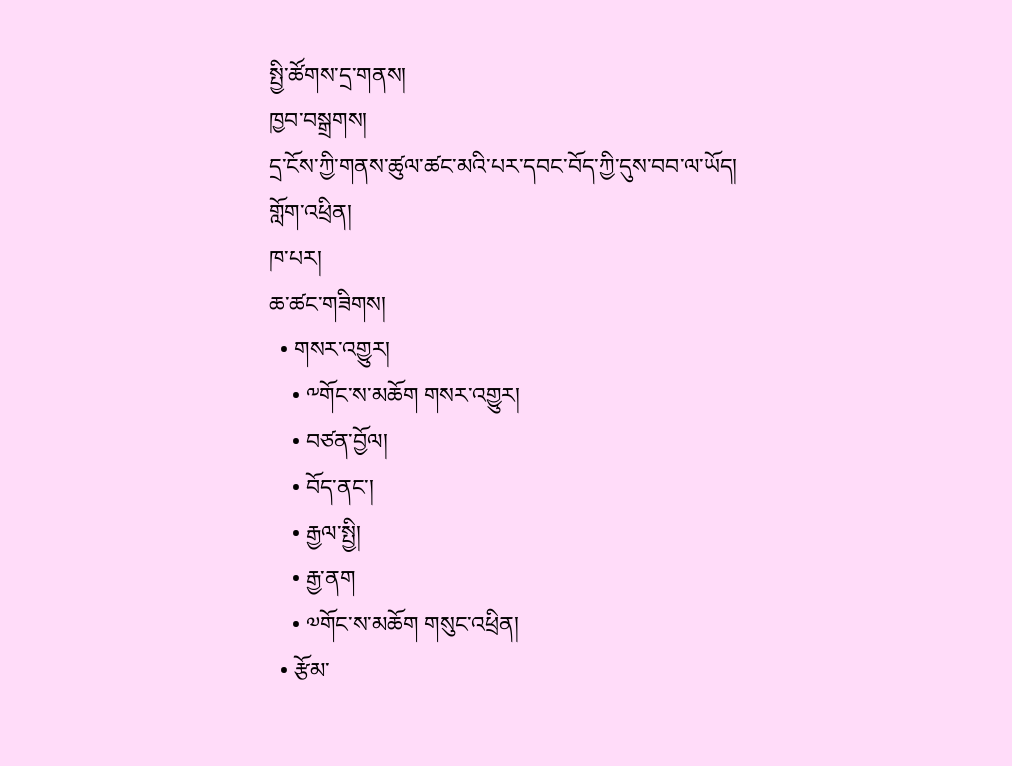སྤྱི་ཚོགས་དྲ་གནས།
ཁྱབ་བསྒྲགས།
དྲ་ངོས་ཀྱི་གནས་ཚུལ་ཚང་མའི་པར་དབང་བོད་ཀྱི་དུས་བབ་ལ་ཡོད།
གློག་འཕྲིན།
ཁ་པར།
ཆ་ཚང་གཟིགས།
  • གསར་འགྱུར།
    • ༸གོང་ས་མཆོག གསར་འགྱུར།
    • བཙན་བྱོལ།
    • བོད་ནང་།
    • རྒྱལ་སྤྱི།
    • རྒྱ་ནག
    • ༧གོང་ས་མཆོག གསུང་འཕྲིན།
  • རྩོམ་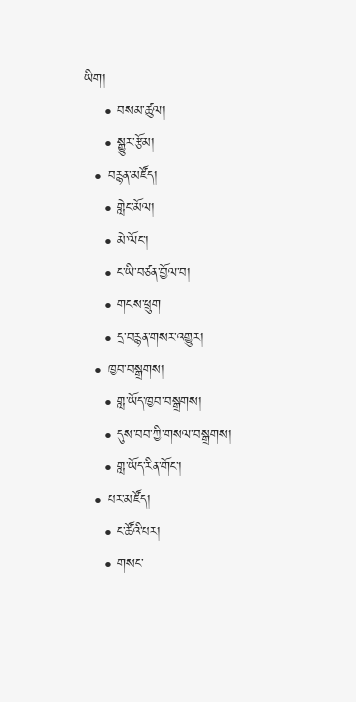ཡིག།
    • བསམ་ཚུལ།
    • སྒྱུར་རྩོམ།
  • བརྙན་མཛོད།
    • གླེང་མོལ།
    • མེ་ལོང་།
    • ང་ཡི་བཙན་བྱོལ་བ།
    • གངས་ཕྲུག
    • དྲ་བརྙན་གསར་འགྱུར།
  • ཁྱབ་བསྒྲགས།
    • གླ་ཡོད་ཁྱབ་བསྒྲགས།
    • དུས་བབ་ཀྱི་གསལ་བསྒྲགས།
    • གླ་ཡོད་རིན་གོང་།
  • པར་མཛོད།
    • ང་ཚོའི་པར།
    • གསང་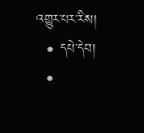འགྱུར་པར་རིས།
  • དཔེ་དེབ།
  •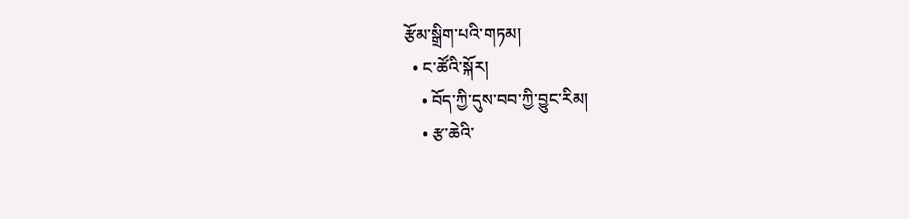རྩོམ་སྒྲིག་པའི་གཏམ།
  • ང་ཚོའི་སྐོར།
    • བོད་ཀྱི་དུས་བབ་ཀྱི་བྱུང་རིམ།
    • རྩ་ཆེའི་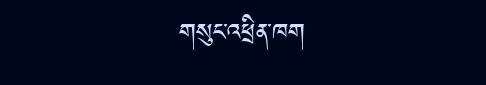གསུང་འཕྲིན་ཁག